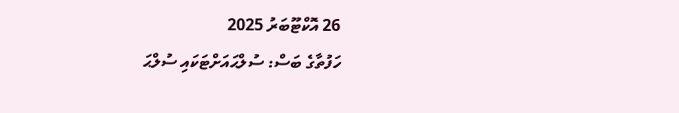26 އޮކްޓޫބަރު 2025
ހަފުތާގެ ބަސް: ސުލްޙައަށްޓަކައި ސުލްޙަ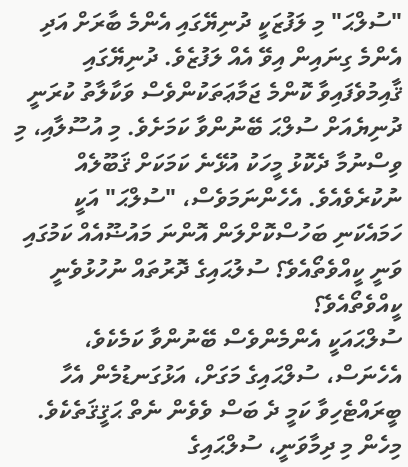"ސުލްޙަ" މި ލަފުޒަކީ ދުނިޔޭގައި އެންމެ ބާރަށް އަދި އެންމެ ގިނައިން އިވޭ އެއް ލަފުޒެވެ. ދުނިޔޭގައި ޤާއިމުވެފައިވާ ކޮންމެ ޖަމާޢަތަކުންވެސް ވަކާލާތު ކުރަނީ ދުނިޔެއަށް ސުލްޙަ ބޭނުންވާ ކަމަށެވެ. މި އުސޫލާއި، މި ވިސްނުމާ ދެކޮޅު މީހަކު އުޅޭނެ ކަމަކަށް ޤަބޫލެއް ނުކުރެވެއެވެ. އެހެންނަމަވެސް، "ސުލްޙަ" އަކީ ހަމައެކަނި ބަހުސްކޮށްލަން އޮންނަ މައުޟޫއެއް ކަމުގައި ވަނީ ކީއްވެތޯއެވެ؟ ސުލުޙައިގެ ދޮރުތައް ނުހުޅުވެނީ ކީއްވެތޯއެވެ؟
ސުލްޙައަކީ އެންމެންވެސް ބޭނުންވާ ކަމެކެވެ، އެހެނަސް، ސުލްޙައިގެ މަގަށް، އަޅުގަނޑުމެން އެހާ ބީރައްޓެހިވާ ކަމީ ދެ ބަސް ވެވެން ނެތް ޙަޤީޤަތެކެވެ.
މިހެން މި ދިމާވަނީ، ސުލްޙައިގެ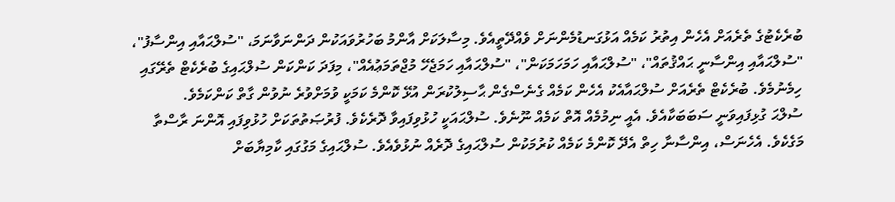ބުރެކެޓުގެ ތެރެއަށް އެހެން އިތުރު ކަމެއް އަޅުގަނޑުމެންނަށް ވެއްދޭތީއެވެ. މިސާލަކަށް އާންމު ބަހުރުވައަކުން ދަންނަވާނަމަ، "ސުލްޙައާއި އިންސާފު"، "ސުލްޙައާއި އިންސާނީ ޙައްޤުތައް"، "ސުލްޙައާއި ހަމަހަމަކަން"، "ސުލްޙައާއި ހަމަޖެހޭ މުޖްތަމަޢުއެއް"، މިފަދަ ކަންކަން ސުލްޙައިގެ ބުރެކެޓް ތެރޭގައި ހިމެނުމެވެ. ބުރެކެޓް ތެރެއަށް ސުލްޙައާއެކު އެހެން ކަމެއް ގެނެސްގެން ޙާސިލުކުރަން އުޅޭ ކޮންމެ ކަމަކީ ވުމަށްވުރެ ނުވުން ގާތް ކަންކަމެވެ.
ސުލްޙަ ގުޅިފައިވަނީ ސަބަބަކާއެވެ. އެއީ ނިމުމެއް އޮތް ކަމެއް ނޫނެވެ. ސުލްޙައަކީ ހުޅުވިފައިވާ ދޮރެކެވެ. ފުރުޞަތުތަކަށް ހުޅުވިފައި އޮންނަ ރާސްތާ މަގެކެވެ. އެހެނަސް، އިންސާނާ ހިތް އެދޭ ކޮންމެ ކަމެއް ކުރުމަކުން ސުލްޙައިގެ ދޮރެއް ނުޅުވެއެވެ. ސުލްޙައިގެ މަގުގައި ކާމިޔާބަށް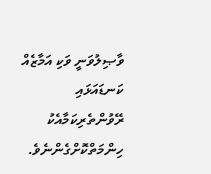ވާޞިލުވަނީ ވަކި އަމާޒެއް ކަނޑައަޅައި ރޭވުންތެރިކަމާއެކު ހިންމަތްކޮށްގެންނެވެ.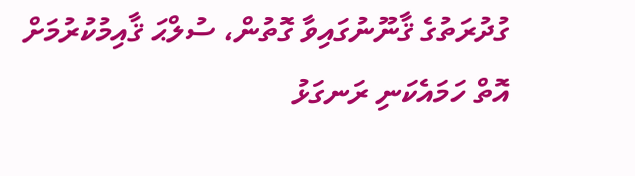ގުދުރަތުގެ ޤާނޫނުގައިވާ ގޮތުން، ސުލްޙަ ޤާއިމުކުރުމަށް އޮތް ހަމައެކަނި ރަނގަޅު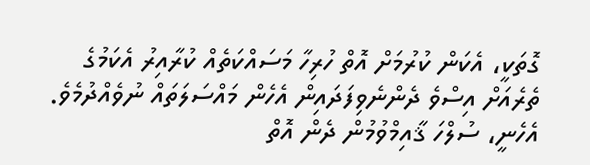ގޮތަކީ، އެކަން ކުރުމަށް އޮތް ހުރިހާ މަސައްކަތެއް ކުރާއިރު އެކަމުގެ ތެރެއަށް އިސްވެ ދެންނެވިފަދައިން އެހެން މައްސަލަތައް ނުވެއްދުމެވެ. އެހެނީ، ސުލްހަ ޤާއިމްވުމުން ދެން އޮތް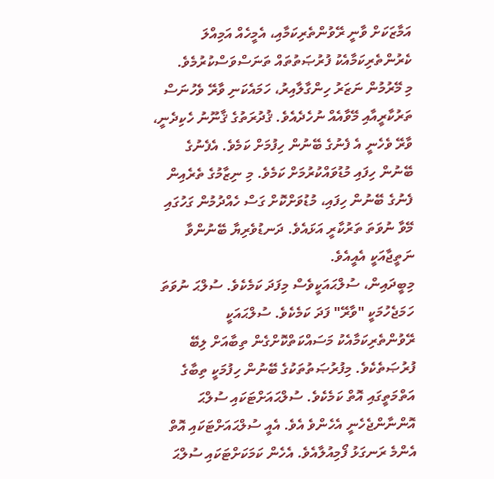އަމާޒަކަށް ވާނީ ރޭވުންތެރިކަމާއި، އެމީހެއް އަމިއްލަ ކެރުންތެރިކަމާއެކު ފުރުޞަތުތައް ތަނަސްވަސްކުރުމެވެ.
މި މޭރުމުން ނަޒަރު ހިންގާލާއިރު، ހަމައެކަނި ވާރޭ ވެހުނަސް ތަރުކާރީއާއި މޭވާއެއް ނުހެދެއެވެ. ޤުދުރަތުގެ ޤާނޫނު ހެކިދެނީ، ވާރޭ ވެހެނީ އެ ފެނުގެ ބޭނުން ހިފުމަށް ކަމެވެ. އެފެނުގެ ބޭނުން ހިފައި މުޑުވައްކުރުމަށް ކަމެވެ. މި ނިޒާމުގެ ތެރެއިން ފެނުގެ ބޭނުން ހިފައި، މުޑުވަށްކޮށް ގަސް ހެއްދުމުން ގަހުގައި މޭވާ ނުވަތަ ތަރުކާރީ އަޅައެވެ. ދަނޑުވެރިޔާ ބޭނުންވާ ނަތީޖާއަކީ އެއީއެވެ.
މިބީދައިން، ސުލްޙައަކީވެސް މިފަދަ ކަމެކެވެ. ސުލްޙަ ނުވަތަ ހަމަޖެހުމަކީ "ވާރޭ" ފަދަ ކަމެކެވެ. ސުލްޙައަކީ ރޭވުންތެރިކަމާއެކު މަސައްކަތްކޮށްގެން ތިބާއަށް ލިބޭ ފުރުޞަތެކެވެ. މިފުރުޞަތުތަކުގެ ބޭނުން ހިފުމަކީ ތިބާގެ އަތްމަތީގައި އޮތް ކަމެކެވެ. ސުލްޙައަށްޓަކައި ސުލްޙަ އޮންނާންޖެހެނީ އެހެންވެ އެވެ. އެއީ ސުލްޙައަށްޓަކައި އޮތް އެންމެ ރަނގަޅު ފޯމިއުލާއެވެ. އެހެން ކަމަކަށްޓަކައި ސުލްޙަ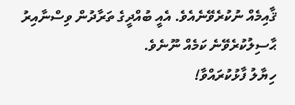ޤާއިމެއް ނުކުރެވޭނެއެވެ. އެއީ ބުއްދީގެ ތަރާދުން ވިސްނާއިރު ޙާސިލުކުރެވޭނެ ކަމެއް ނޫނެވެ.
ހިޔާލު ފާޅުކުރައްވާ!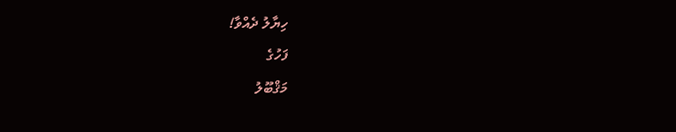ހިޔާލު ދެއްވާ!
ފަހުގެ
މަޤްބޫލު